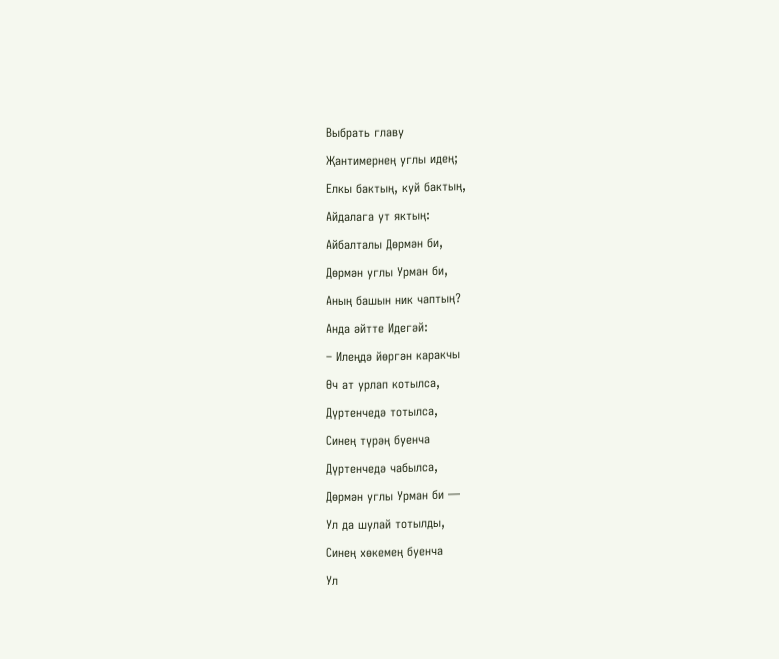Выбрать главу

Җантимернең углы идең;

Елкы бактың, куй бактың,

Айдалага ут яктың:

Айбалталы Дөрмән би,

Дөрмән углы Урман би,

Аның башын ник чаптың?

Анда әйтте Идегәй:

– Илеңдә йөргән каракчы

Өч ат урлап котылса,

Дүртенчедә тотылса,

Синең түрәң буенча

Дүртенчедә чабылса,

Дөрмән углы Урман би —

Ул да шулай тотылды,

Синең хөкемең буенча

Ул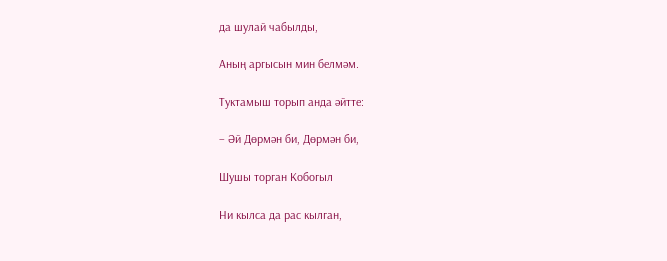да шулай чабылды,

Аның аргысын мин белмәм.

Туктамыш торып анда әйтте:

– Әй Дөрмән би, Дөрмән би,

Шушы торган Кобогыл

Ни кылса да рас кылган,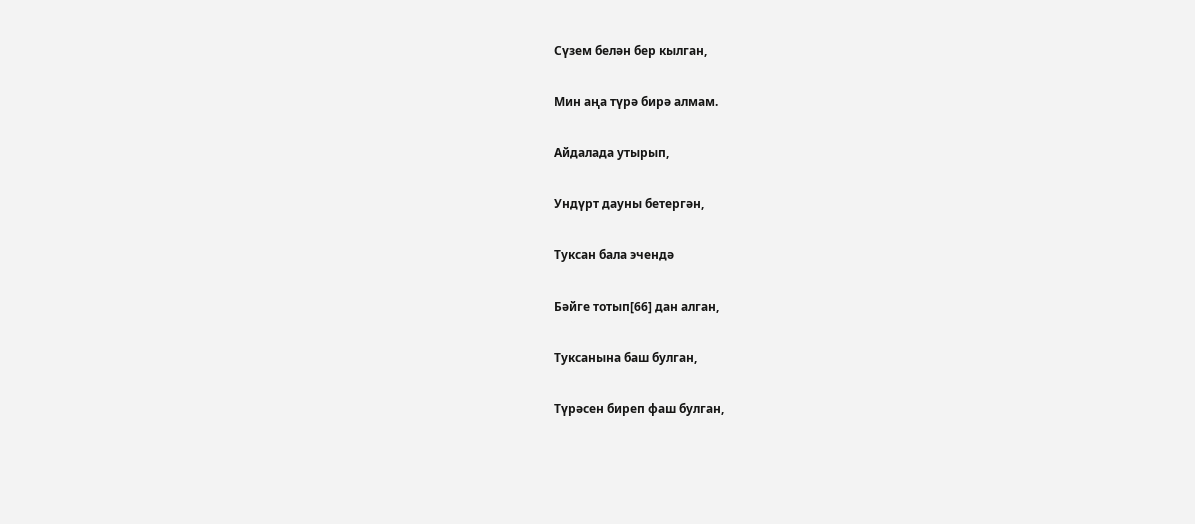Сүзем белән бер кылган,

Мин аңа түрә бирә алмам.

Айдалада утырып,

Ундүрт дауны бетергән,

Туксан бала эчендә

Бәйге тотып[66] дан алган,

Туксанына баш булган,

Түрәсен биреп фаш булган,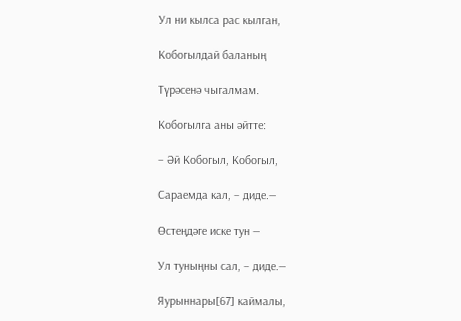Ул ни кылса рас кылган,

Кобогылдай баланың

Түрәсенә чыгалмам.

Кобогылга аны әйтте:

– Әй Кобогыл, Кобогыл,

Сараемда кал, – диде.—

Өстеңдәге иске тун —

Ул туныңны сал, – диде.—

Яурыннары[67] каймалы,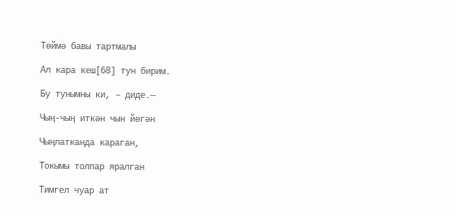Төймә бавы тартмалы

Ал кара кеш[68] тун бирим.

Бу тунымны ки, – диде.—

Чың-чың иткән чын йөгән

Чыңлатканда караган,

Токымы толпар яралган

Тимгел чуар ат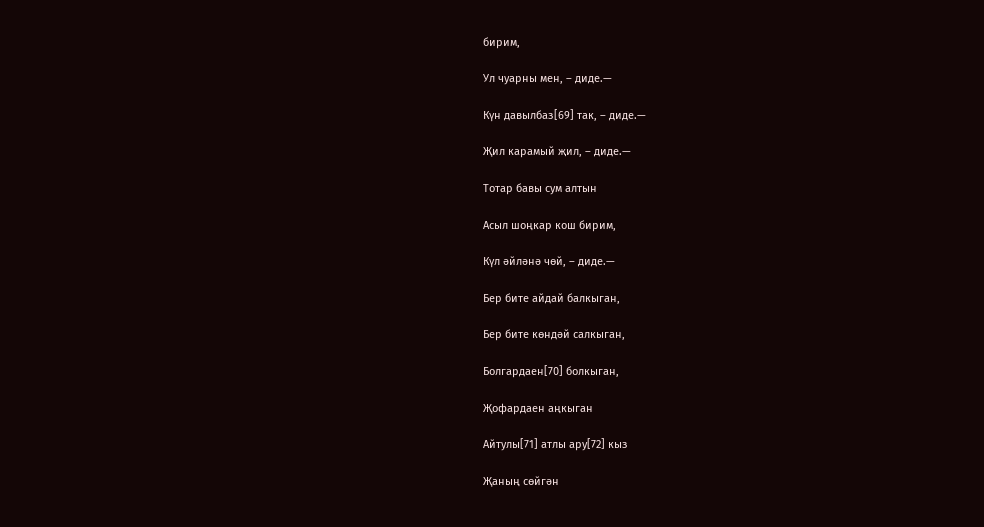бирим,

Ул чуарны мен, – диде.—

Күн давылбаз[69] так, – диде.—

Җил карамый җил, – диде.—

Тотар бавы сум алтын

Асыл шоңкар кош бирим,

Күл әйләнә чөй, – диде.—

Бер бите айдай балкыган,

Бер бите көндәй салкыган,

Болгардаен[70] болкыган,

Җофардаен аңкыган

Айтулы[71] атлы ару[72] кыз

Җаның сөйгән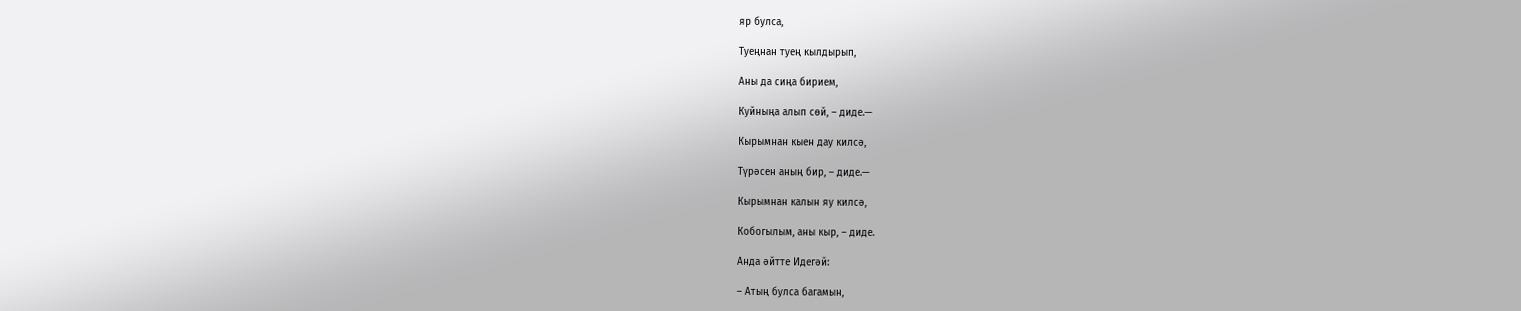яр булса,

Туеңнан туең кылдырып,

Аны да сиңа бирием,

Куйныңа алып сөй, – диде.—

Кырымнан кыен дау килсә,

Түрәсен аның бир, – диде.—

Кырымнан калын яу килсә,

Кобогылым, аны кыр, – диде.

Анда әйтте Идегәй:

– Атың булса багамын,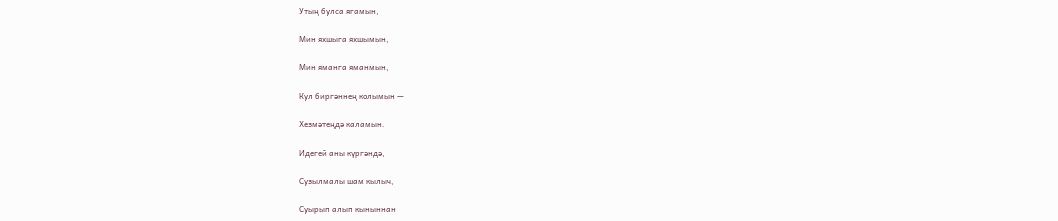Утың булса ягамын,

Мин яхшыга яхшымын,

Мин яманга яманмын,

Кул биргәннең колымын —

Хезмәтеңдә каламын.

Идегей аны күргәндә,

Сузылмалы шам кылыч,

Суырып алып кыныннан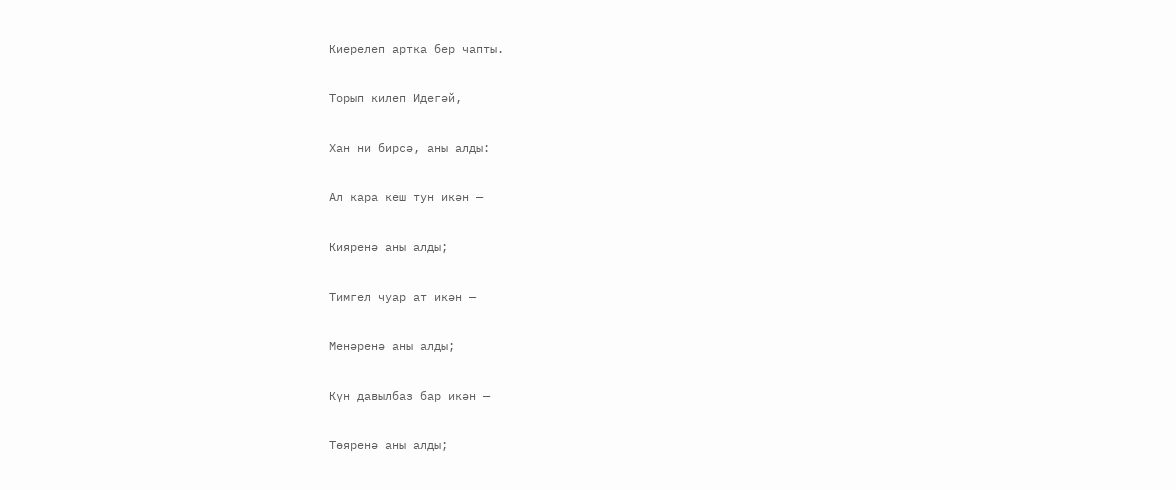Киерелеп артка бер чапты.

Торып килеп Идегәй,

Хан ни бирсә, аны алды:

Ал кара кеш тун икән —

Кияренә аны алды;

Тимгел чуар ат икән —

Менәренә аны алды;

Күн давылбаз бар икән —

Төяренә аны алды;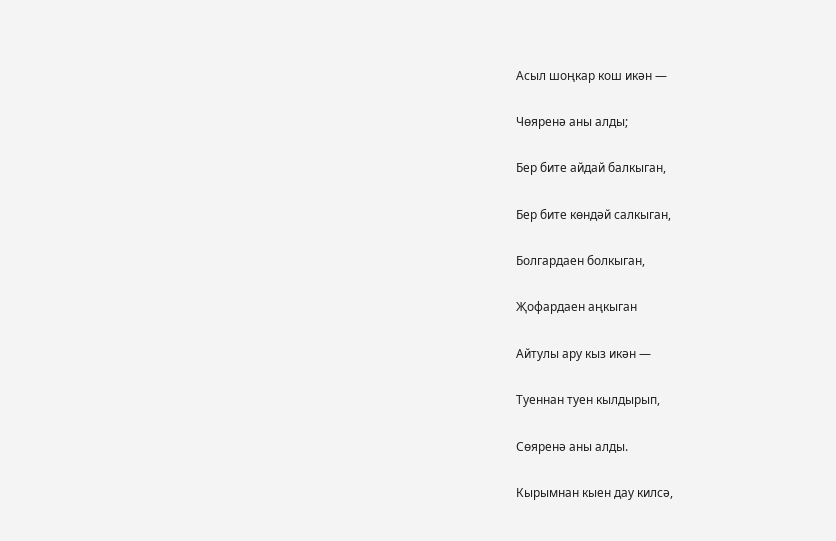Асыл шоңкар кош икән —

Чөяренә аны алды;

Бер бите айдай балкыган,

Бер бите көндәй салкыган,

Болгардаен болкыган,

Җофардаен аңкыган

Айтулы ару кыз икән —

Туеннан туен кылдырып,

Сөяренә аны алды.

Кырымнан кыен дау килсә,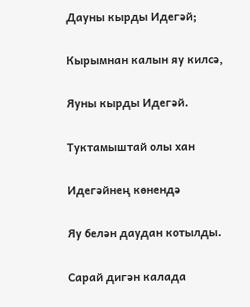Дауны кырды Идегәй;

Кырымнан калын яу килсә,

Яуны кырды Идегәй.

Туктамыштай олы хан

Идегәйнең көнендә

Яу белән даудан котылды.

Сарай дигән калада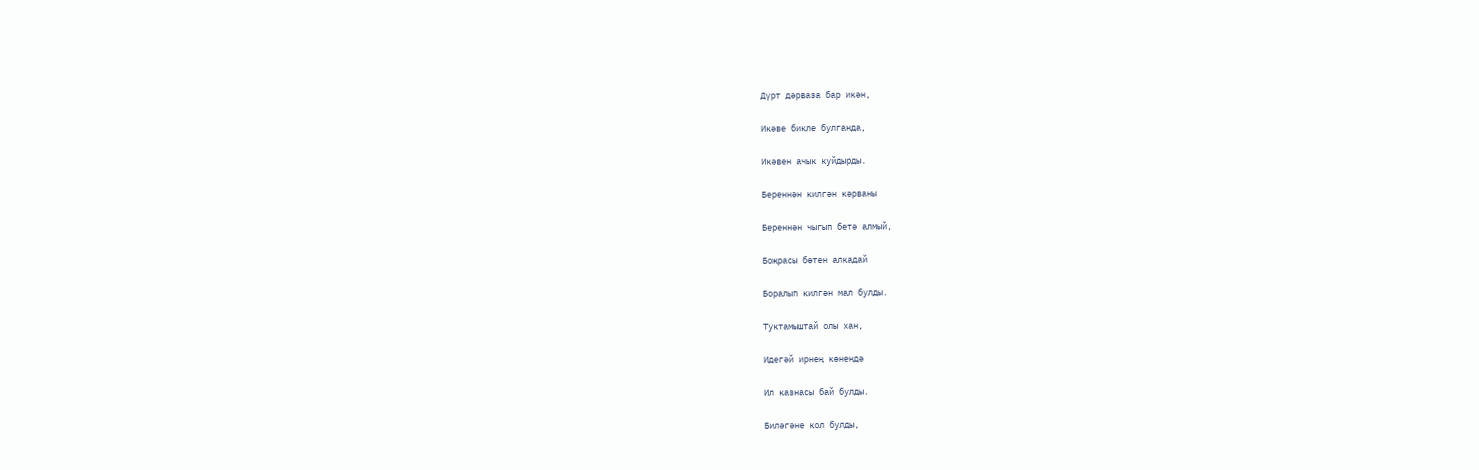Дүрт дәрваза бар икән,

Икәве бикле булганда,

Икәвен ачык куйдырды.

Береннән килгән кәрваны

Береннән чыгып бетә алмый,

Боҗрасы бөтен алкадай

Боралып килгән мал булды.

Туктамыштай олы хан,

Идегәй ирнең көнендә

Ил казнасы бай булды.

Биләгәне кол булды,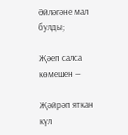Әйләгәне мал булды;

Җәеп салса көмешен —

Җәйрәп яткан күл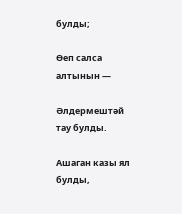булды;

Өеп салса алтынын —

Әлдермештәй тау булды.

Ашаган казы ял булды,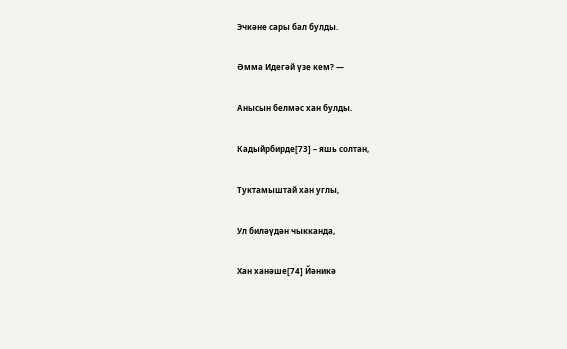Эчкәне сары бал булды.

Әмма Идегәй үзе кем? —

Анысын белмәс хан булды.

Кадыйрбирде[73] – яшь солтан,

Туктамыштай хан углы,

Ул биләүдән чыкканда,

Хан ханәше[74] Йәникә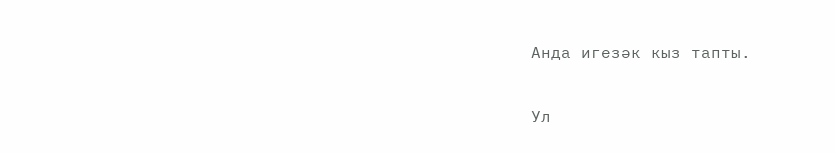Анда игезәк кыз тапты.

Ул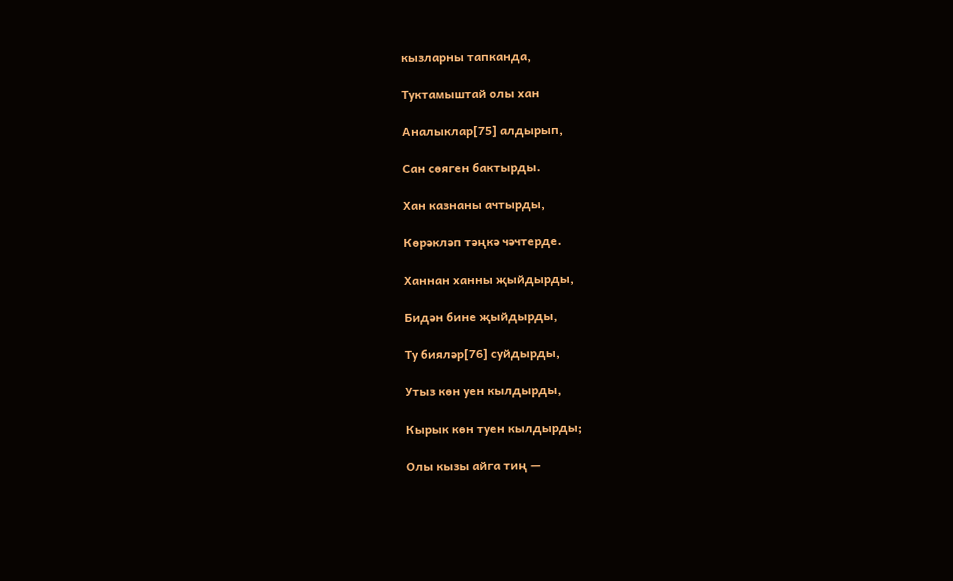кызларны тапканда,

Туктамыштай олы хан

Аналыклар[75] алдырып,

Сан сөяген бактырды.

Хан казнаны ачтырды,

Көрәкләп тәңкә чәчтерде.

Ханнан ханны җыйдырды,

Бидән бине җыйдырды,

Ту бияләр[76] суйдырды,

Утыз көн уен кылдырды,

Кырык көн туен кылдырды;

Олы кызы айга тиң —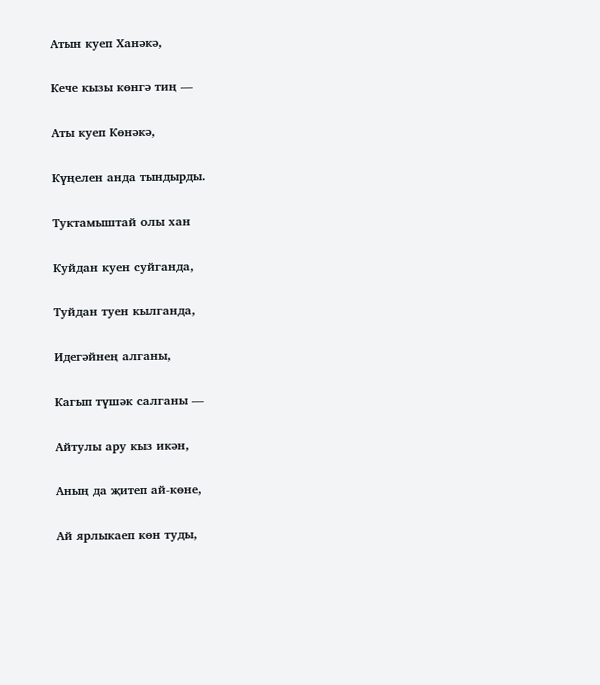Атын куеп Ханәкә,

Кече кызы көнгә тиң —

Аты куеп Көнәкә,

Күңелен анда тындырды.

Туктамыштай олы хан

Куйдан куен суйганда,

Туйдан туен кылганда,

Идегәйнең алганы,

Кагып түшәк салганы —

Айтулы ару кыз икән,

Аның да җитеп ай-көне,

Ай ярлыкаеп көн туды,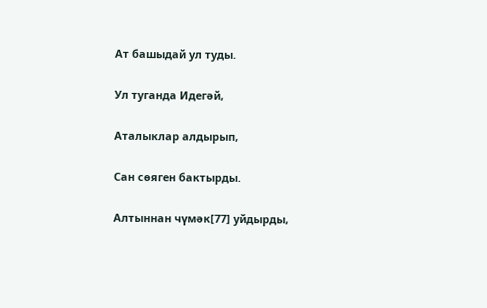Ат башыдай ул туды.

Ул туганда Идегәй,

Аталыклар алдырып,

Сан сөяген бактырды.

Алтыннан чүмәк[77] уйдырды,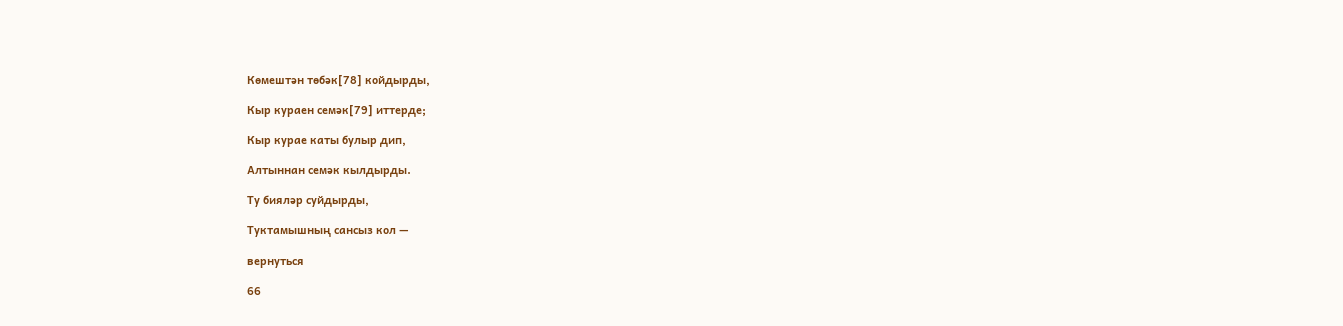Көмештән төбәк[78] койдырды,

Кыр кураен семәк[79] иттерде;

Кыр курае каты булыр дип,

Алтыннан семәк кылдырды.

Ту бияләр суйдырды,

Туктамышның сансыз кол —

вернуться

66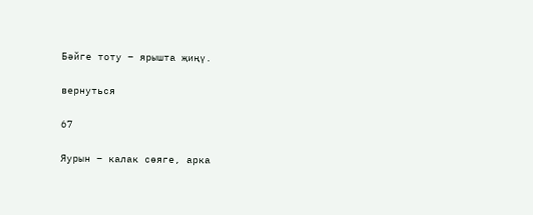Бәйге тоту – ярышта җиңү.

вернуться

67

Яурын – калак сөяге, арка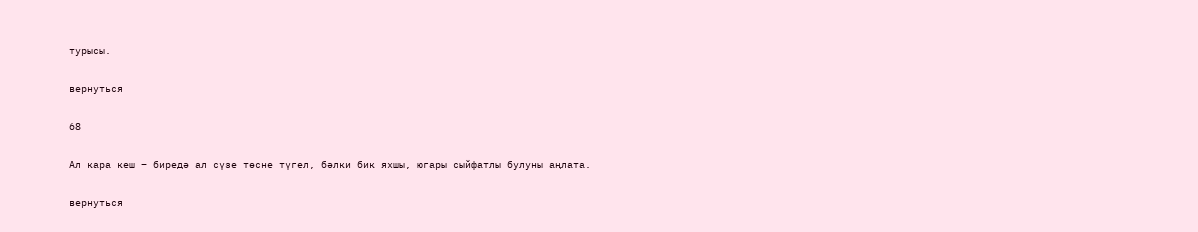турысы.

вернуться

68

Ал кара кеш – биредә ал сүзе төсне түгел, бәлки бик яхшы, югары сыйфатлы булуны аңлата.

вернуться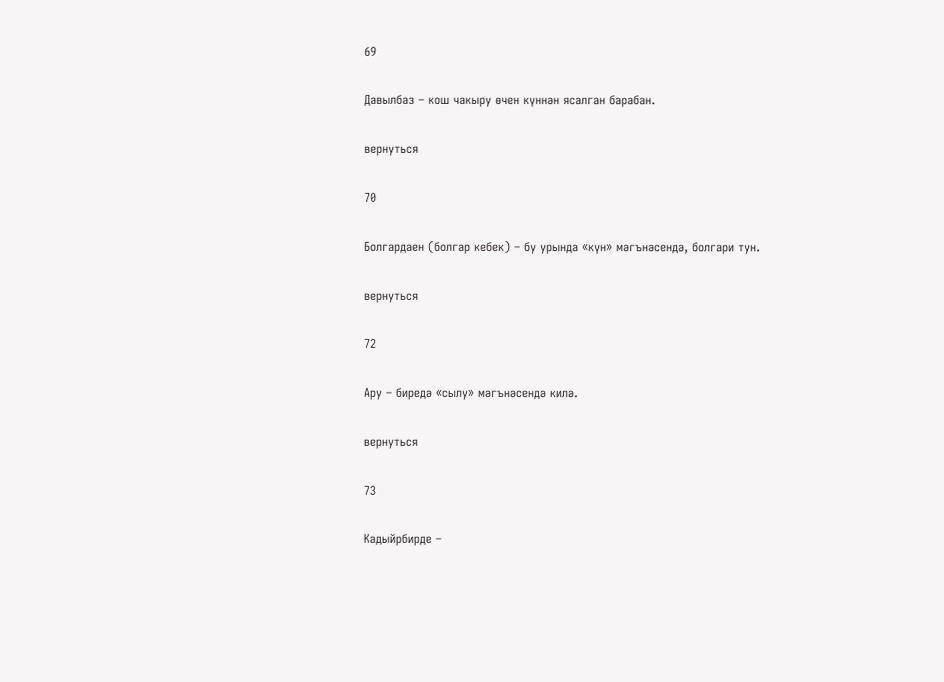69

Давылбаз – кош чакыру өчен күннән ясалган барабан.

вернуться

70

Болгардаен (болгар кебек) – бу урында «күн» мәгънәсендә, болгари тун.

вернуться

72

Ару – биредә «сылу» мәгънәсендә килә.

вернуться

73

Кадыйрбирде –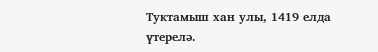Туктамыш хан улы, 1419 елда үтерелә.